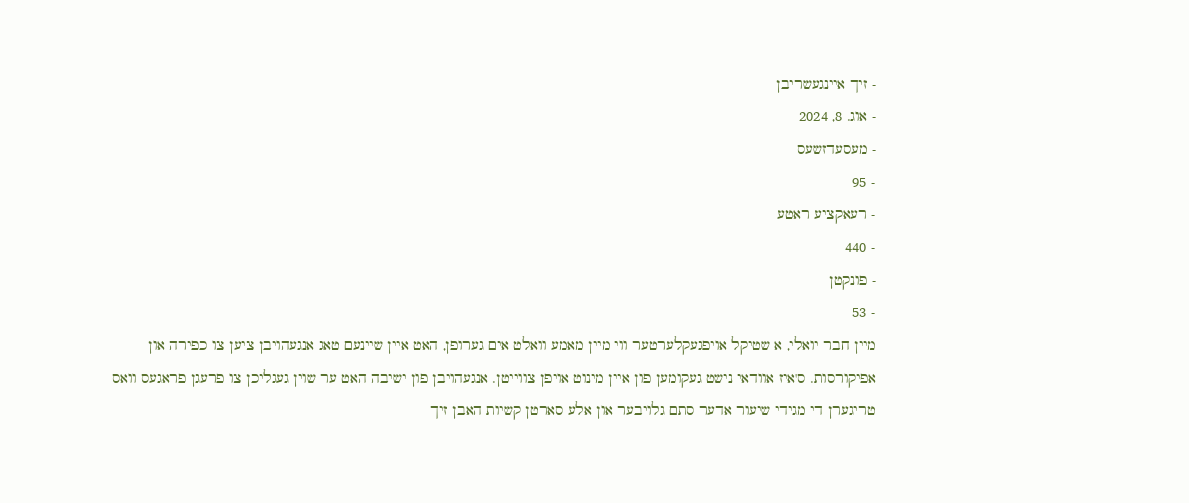- זיך איינגעשריבן
- אוג. 8, 2024
- מעסעדזשעס
- 95
- רעאקציע ראטע
- 440
- פונקטן
- 53
מיין חבר יואלי, א שטיקל אויפגעקלערטער ווי מיין מאמע וואלט אים גערופן, האט איין שיינעם טאג אנגעהויבן ציען צו כפירה און אפיקורסות. ס'איז אוודאי נישט געקומען פון איין מינוט אויפן צווייטן. אנגעהויבן פון ישיבה האט ער שוין געגליכן צו פרעגן פראגעס וואס טריגערן די מגידי שיעור אדער סתם גלויבער און אלע סארטן קשיות האבן זיך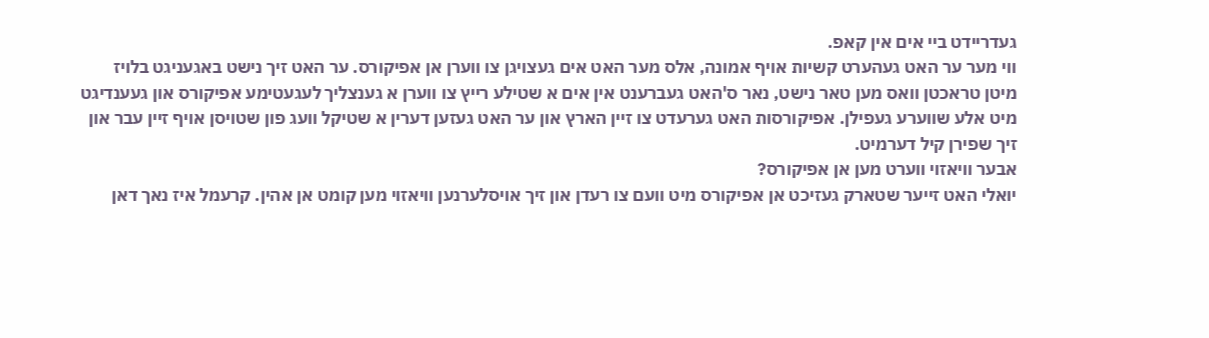געדריידט ביי אים אין קאפ.
ווי מער ער האט געהערט קשיות אויף אמונה, אלס מער האט אים געצויגן צו ווערן אן אפיקורס. ער האט זיך נישט באגעניגט בלויז מיטן טראכטן וואס מען טאר נישט, נאר ס'האט געברענט אין אים א שטילע רייץ צו ווערן א גענצליך לעגעטימע אפיקורס און געענדיגט מיט אלע שווערע געפילן. אפיקורסות האט גערעדט צו זיין הארץ און ער האט געזען דערין א שטיקל וועג פון שטויסן אויף זיין עבר און זיך שפירן קיל דערמיט.
אבער וויאזוי ווערט מען אן אפיקורס?
יואלי האט זייער שטארק געזיכט אן אפיקורס מיט וועם צו רעדן און זיך אויסלערנען וויאזוי מען קומט אן אהין. קרעמל איז נאך דאן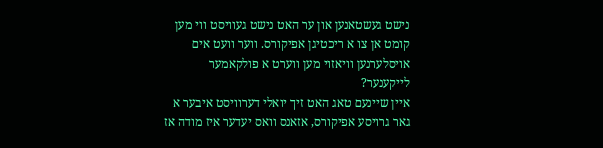נישט געשטאנען און ער האט נישט געוויסט ווי מען קומט אן צו א ריכטיגן אפיקורס. ווער וועט אים אויסלערנען וויאזוי מען ווערט א פולקאמער לייקענער?
איין שיינעם טאג האט זיך יואלי דערוויסט איבער א גאר גרויסע אפיקורס, אזאנס וואס יעדער איז מודה אז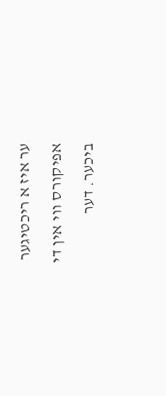ער איז א ריכטיגער אפיקורס ווי אין די ביכער. דער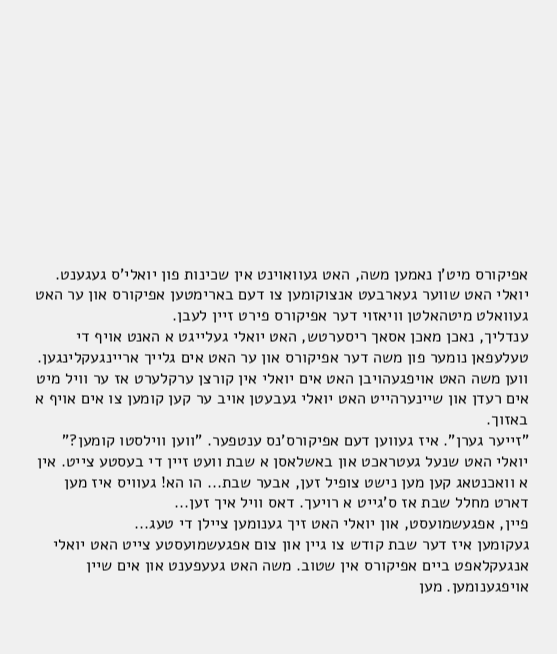אפיקורס מיט'ן נאמען משה, האט געוואוינט אין שכינות פון יואלי'ס געגענט. יואלי האט שווער געארבעט אנצוקומען צו דעם בארימטען אפיקורס און ער האט געוואלט מיטהאלטן וויאזוי דער אפיקורס פירט זיין לעבן.
ענדליך, נאכן מאכן אסאך ריסערטש, האט יואלי געלייגט א האנט אויף די טעלעפאן נומער פון משה דער אפיקורס און ער האט אים גלייך אריינגעקלינגען. ווען משה האט אויפגעהויבן האט אים יואלי אין קורצן ערקלערט אז ער וויל מיט אים רעדן און שיינערהייט האט יואלי געבעטן אויב ער קען קומען צו אים אויף א באזוך.
"זייער גערן". איז געווען דעם אפיקורס'נס ענטפער. "ווען ווילסטו קומען?"
יואלי האט שנעל געטראכט און באשלאסן א שבת וועט זיין די בעסטע צייט. אין א וואכנטאג קען מען נישט צופיל זען, אבער שבת... הו הא! געוויס איז מען דארט מחלל שבת אז ס'גייט א רויעך. דאס וויל איך זען...
פיין, אפגעשמועסט, און יואלי האט זיך גענומען ציילן די טעג...
געקומען איז דער שבת קודש צו גיין און צום אפגעשמועסטע צייט האט יואלי אנגעקלאפט ביים אפיקורס אין שטוב. משה האט געעפענט און אים שיין אויפגענומען. מען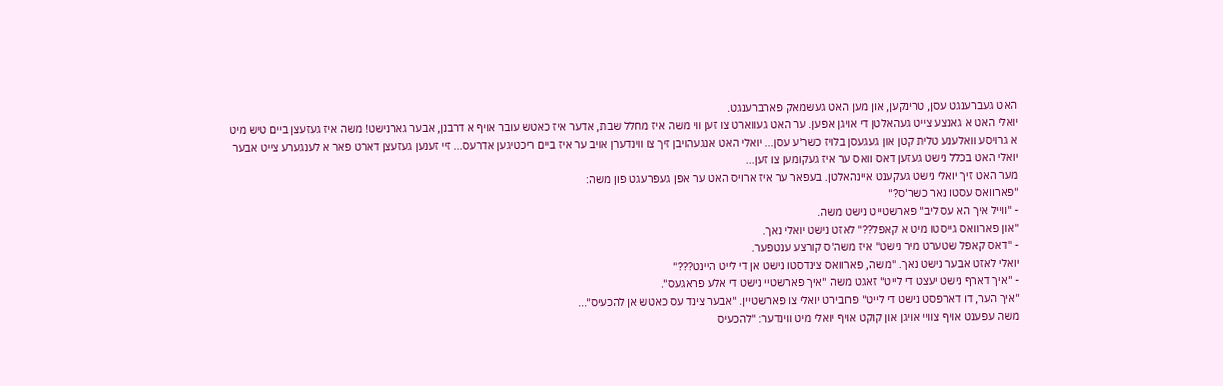האט געברענגט עסן, טרינקען, און מען האט געשמאק פארברענגט.
יואלי האט א גאנצע צייט געהאלטן די אויגן אפען. ער האט געווארט צו זען ווי משה איז מחלל שבת, אדער איז כאטש עובר אויף א דרבנן, אבער גארנישט! משה איז געזעצן ביים טיש מיט א גרויסע וואלענע טלית קטן און געגעסן בלויז כשר'ע עסן... יואלי האט אנגעהויבן זיך צו ווינדערן אויב ער איז ביים ריכטיגען אדרעס... זיי זענען געזעצן דארט פאר א לענגערע צייט אבער יואלי האט בכלל נישט געזען דאס וואס ער איז געקומען צו זען...
מער האט זיך יואלי נישט געקענט איינהאלטן. בעפאר ער איז ארויס האט ער אפן געפרעגט פון משה:
"פארוואס עסטו נאר כשר'ס?"
- "ווייל איך הא עס ליב" פארשטייט נישט משה.
"און פארוואס גייסטו מיט א קאפל??" לאזט נישט יואלי נאך.
- "דאס קאפל שטערט מיר נישט" איז משה'ס קורצע ענטפער.
יואלי לאזט אבער נישט נאך. "משה, פארוואס צינדסטו נישט אן די לייט היינט???"
- "איך דארף נישט יעצט די לייט" זאגט משה "איך פארשטיי נישט די אלע פראגעס".
"איך הער, דו דארפסט נישט די לייט" פרובירט יואלי צו פארשטיין. "אבער צינד עס כאטש אן להכעיס"...
משה עפענט אויף צוויי אויגן און קוקט אויף יואלי מיט ווינדער: "להכעיס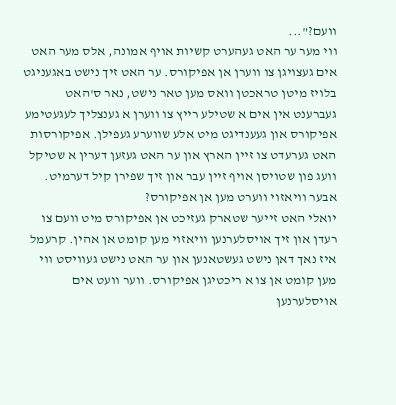וועם?"...
ווי מער ער האט געהערט קשיות אויף אמונה, אלס מער האט אים געצויגן צו ווערן אן אפיקורס. ער האט זיך נישט באגעניגט בלויז מיטן טראכטן וואס מען טאר נישט, נאר ס'האט געברענט אין אים א שטילע רייץ צו ווערן א גענצליך לעגעטימע אפיקורס און געענדיגט מיט אלע שווערע געפילן. אפיקורסות האט גערעדט צו זיין הארץ און ער האט געזען דערין א שטיקל וועג פון שטויסן אויף זיין עבר און זיך שפירן קיל דערמיט.
אבער וויאזוי ווערט מען אן אפיקורס?
יואלי האט זייער שטארק געזיכט אן אפיקורס מיט וועם צו רעדן און זיך אויסלערנען וויאזוי מען קומט אן אהין. קרעמל איז נאך דאן נישט געשטאנען און ער האט נישט געוויסט ווי מען קומט אן צו א ריכטיגן אפיקורס. ווער וועט אים אויסלערנען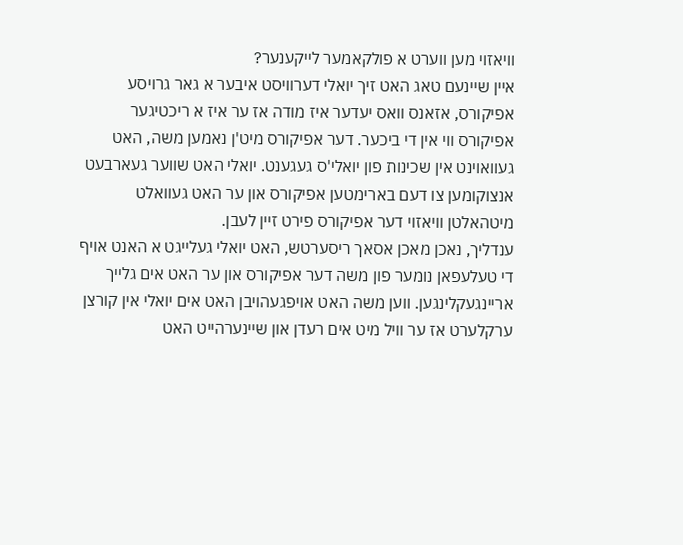וויאזוי מען ווערט א פולקאמער לייקענער?
איין שיינעם טאג האט זיך יואלי דערוויסט איבער א גאר גרויסע אפיקורס, אזאנס וואס יעדער איז מודה אז ער איז א ריכטיגער אפיקורס ווי אין די ביכער. דער אפיקורס מיט'ן נאמען משה, האט געוואוינט אין שכינות פון יואלי'ס געגענט. יואלי האט שווער געארבעט אנצוקומען צו דעם בארימטען אפיקורס און ער האט געוואלט מיטהאלטן וויאזוי דער אפיקורס פירט זיין לעבן.
ענדליך, נאכן מאכן אסאך ריסערטש, האט יואלי געלייגט א האנט אויף די טעלעפאן נומער פון משה דער אפיקורס און ער האט אים גלייך אריינגעקלינגען. ווען משה האט אויפגעהויבן האט אים יואלי אין קורצן ערקלערט אז ער וויל מיט אים רעדן און שיינערהייט האט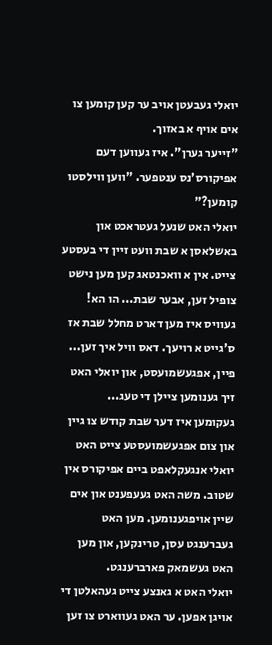יואלי געבעטן אויב ער קען קומען צו אים אויף א באזוך.
"זייער גערן". איז געווען דעם אפיקורס'נס ענטפער. "ווען ווילסטו קומען?"
יואלי האט שנעל געטראכט און באשלאסן א שבת וועט זיין די בעסטע צייט. אין א וואכנטאג קען מען נישט צופיל זען, אבער שבת... הו הא! געוויס איז מען דארט מחלל שבת אז ס'גייט א רויעך. דאס וויל איך זען...
פיין, אפגעשמועסט, און יואלי האט זיך גענומען ציילן די טעג...
געקומען איז דער שבת קודש צו גיין און צום אפגעשמועסטע צייט האט יואלי אנגעקלאפט ביים אפיקורס אין שטוב. משה האט געעפענט און אים שיין אויפגענומען. מען האט געברענגט עסן, טרינקען, און מען האט געשמאק פארברענגט.
יואלי האט א גאנצע צייט געהאלטן די אויגן אפען. ער האט געווארט צו זען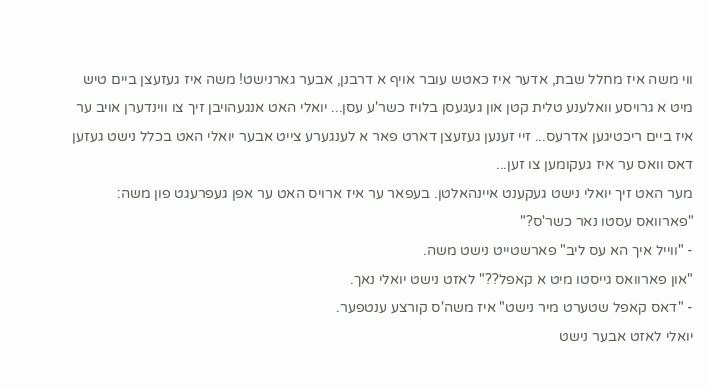ווי משה איז מחלל שבת, אדער איז כאטש עובר אויף א דרבנן, אבער גארנישט! משה איז געזעצן ביים טיש מיט א גרויסע וואלענע טלית קטן און געגעסן בלויז כשר'ע עסן... יואלי האט אנגעהויבן זיך צו ווינדערן אויב ער איז ביים ריכטיגען אדרעס... זיי זענען געזעצן דארט פאר א לענגערע צייט אבער יואלי האט בכלל נישט געזען דאס וואס ער איז געקומען צו זען...
מער האט זיך יואלי נישט געקענט איינהאלטן. בעפאר ער איז ארויס האט ער אפן געפרעגט פון משה:
"פארוואס עסטו נאר כשר'ס?"
- "ווייל איך הא עס ליב" פארשטייט נישט משה.
"און פארוואס גייסטו מיט א קאפל??" לאזט נישט יואלי נאך.
- "דאס קאפל שטערט מיר נישט" איז משה'ס קורצע ענטפער.
יואלי לאזט אבער נישט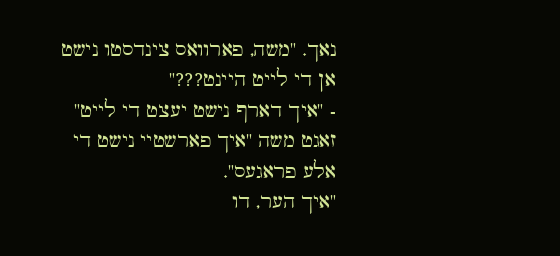נאך. "משה, פארוואס צינדסטו נישט אן די לייט היינט???"
- "איך דארף נישט יעצט די לייט" זאגט משה "איך פארשטיי נישט די אלע פראגעס".
"איך הער, דו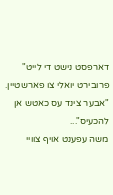דארפסט נישט די לייט" פרובירט יואלי צו פארשטיין. "אבער צינד עס כאטש אן להכעיס"...
משה עפענט אויף צוויי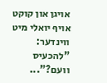אויגן און קוקט אויף יואלי מיט ווינדער: "להכעיס וועם?"...